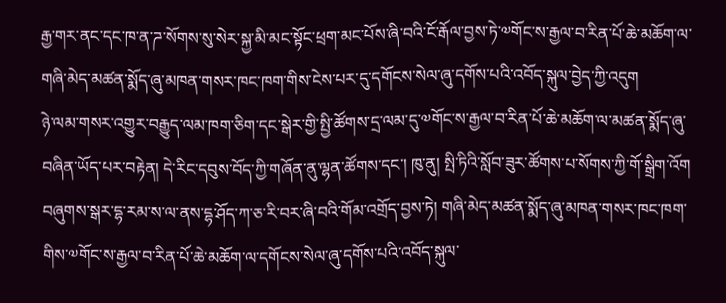རྒྱ་གར་ནང་དང་ཁ་ན་ཌ་སོགས་སུ་སེར་སྐྱ་མི་མང་སྟོང་ཕྲག་མང་པོས་ཞི་བའི་ངོ་རྒོལ་བྱས་ཏེ་༧གོང་ས་རྒྱལ་བ་རིན་པོ་ཆེ་མཆོག་ལ་གཞི་མེད་མཚན་སྨོད་ཞུ་མཁན་གསར་ཁང་ཁག་གིས་ངེས་པར་དུ་དགོངས་སེལ་ཞུ་དགོས་པའི་འབོད་སྐུལ་བྱེད་ཀྱི་འདུག
ཉེ་ལམ་གསར་འགྱུར་བརྒྱུད་ལམ་ཁག་ཅིག་དང་སྒེར་གྱི་སྤྱི་ཚོགས་དྲ་ལམ་དུ་༧གོང་ས་རྒྱལ་བ་རིན་པོ་ཆེ་མཆོག་ལ་མཚན་སྨོད་ཞུ་བཞིན་ཡོད་པར་བརྟེན། དེ་རིང་དབུས་བོད་ཀྱི་གཞོན་ནུ་ལྷན་ཚོགས་དང་། ཁུ་ནུ། སྤི་ཏིའི་སློབ་ཟུར་ཚོགས་པ་སོགས་ཀྱི་གོ་སྒྲིག་འོག བཞུགས་སྒར་དྷ་རམ་ས་ལ་ནས་དྷ་ཤོད་ཀ་ཅ་རི་བར་ཞི་བའི་གོམ་འགྲོད་བྱས་ཏེ། གཞི་མེད་མཚན་སྨོད་ཞུ་མཁན་གསར་ཁང་ཁག་གིས་༧གོང་ས་རྒྱལ་བ་རིན་པོ་ཆེ་མཆོག་ལ་དགོངས་སེལ་ཞུ་དགོས་པའི་འབོད་སྐུལ་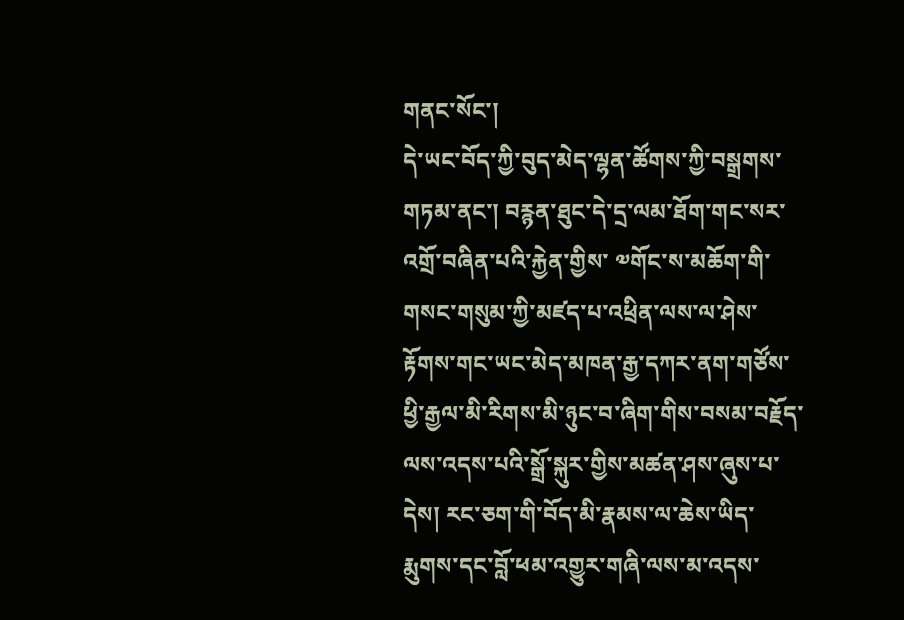གནང་སོང་།
དེ་ཡང་བོད་ཀྱི་བུད་མེད་ལྷན་ཚོགས་ཀྱི་བསྒྲགས་གཏམ་ནང་། བརྙན་ཐུང་དེ་དྲ་ལམ་ཐོག་གང་སར་འགྲོ་བཞིན་པའི་རྐྱེན་གྱིས་ ༧གོང་ས་མཆོག་གི་གསང་གསུམ་ཀྱི་མཛད་པ་འཕྲིན་ལས་ལ་ཤེས་རྟོགས་གང་ཡང་མེད་མཁན་རྒྱ་དཀར་ནག་གཙོས་ཕྱི་རྒྱལ་མི་རིགས་མི་ཉུང་བ་ཞིག་གིས་བསམ་བརྗོད་ལས་འདས་པའི་སྒྲོ་སྐུར་གྱིས་མཚན་ཤས་ཞུས་པ་དེས། རང་ཅག་གི་བོད་མི་རྣམས་ལ་ཆེས་ཡིད་རྨུགས་དང་བློ་ཕམ་འགྱུར་གཞི་ལས་མ་འདས་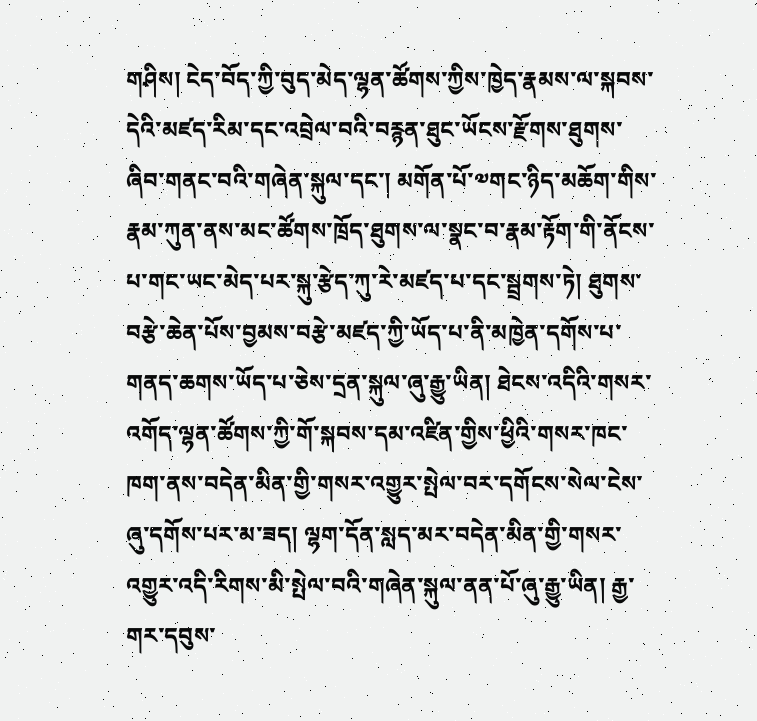གཤིས། ངེད་བོད་ཀྱི་བུད་མེད་ལྷན་ཚོགས་ཀྱིས་ཁྱེད་རྣམས་ལ་སྐབས་དེའི་མཛད་རིམ་དང་འབྲེལ་བའི་བརྙན་ཐུང་ཡོངས་རྫོགས་ཐུགས་ཞིབ་གནང་བའི་གཞེན་སྐུལ་དང་། མགོན་པོ་༧གང་ཉིད་མཆོག་གིས་རྣམ་ཀུན་ནས་མང་ཚོགས་ཁྲོད་ཐུགས་ལ་སྣང་བ་རྣམ་རྟོག་གི་ནོངས་པ་གང་ཡང་མེད་པར་སྐུ་རྩེད་ཀུ་རེ་མཛད་པ་དང་སྦྲགས་ཏེ། ཐུགས་བརྩེ་ཆེན་པོས་བྱམས་བརྩེ་མཛད་ཀྱི་ཡོད་པ་ནི་མཁྱེན་དགོས་པ་གནད་ཆགས་ཡོད་པ་ཅེས་དྲན་སྐུལ་ཞུ་རྒྱུ་ཡིན། ཐེངས་འདིའི་གསར་འགོད་ལྷན་ཚོགས་ཀྱི་གོ་སྐབས་དམ་འཛིན་གྱིས་ཕྱིའི་གསར་ཁང་ཁག་ནས་བདེན་མིན་གྱི་གསར་འགྱུར་སྤེལ་བར་དགོངས་སེལ་ངེས་ཞུ་དགོས་པར་མ་ཟད། ལྷག་དོན་སླད་མར་བདེན་མིན་གྱི་གསར་འགྱུར་འདི་རིགས་མི་སྤེལ་བའི་གཞེན་སྐུལ་ནན་པོ་ཞུ་རྒྱུ་ཡིན། རྒྱ་གར་དབུས་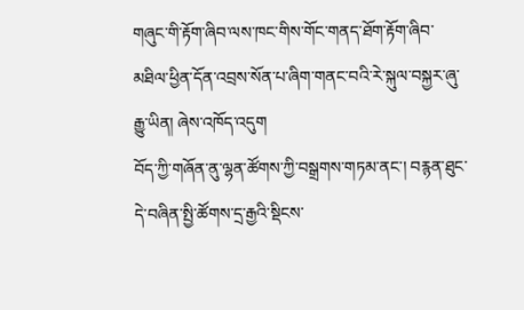གཞུང་གི་རྟོག་ཞིབ་ལས་ཁང་གིས་གོང་གནད་ཐོག་རྟོག་ཞིབ་མཐིལ་ཕྱིན་དོན་འབྲས་སོན་པ་ཞིག་གནང་བའི་རེ་སྐུལ་བསྐྱར་ཞུ་རྒྱུ་ཡིན། ཞེས་འཁོད་འདུག
བོད་ཀྱི་གཞོན་ནུ་ལྷན་ཚོགས་ཀྱི་བསྒྲགས་གཏམ་ནང་། བརྙན་ཐུང་དེ་བཞིན་སྤྱི་ཚོགས་དྲ་རྒྱའི་སྡིངས་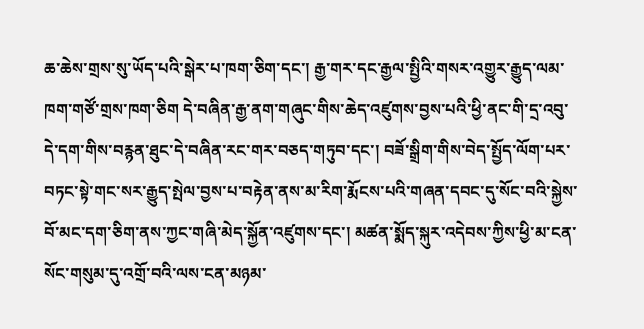ཆ་ཆེས་གྲས་སུ་ཡོད་པའི་སྒེར་པ་ཁག་ཅིག་དང་། རྒྱ་གར་དང་རྒྱལ་སྤྱིའི་གསར་འགྱུར་རྒྱུད་ལམ་ཁག་གཙོ་གྲས་ཁག་ཅིག དེ་བཞིན་རྒྱ་ནག་གཞུང་གིས་ཆེད་འཛུགས་བྱས་པའི་ཕྱི་ནང་གི་དྲ་འབུ་དེ་དག་གིས་བརྙན་ཐུང་དེ་བཞིན་རང་གར་བཅད་གཏུབ་དང་། བཟོ་སྒྲིག་གིས་བེད་སྤྱོད་ལོག་པར་བཏང་སྟེ་གང་སར་རྒྱུད་སྤེལ་བྱས་པ་བརྟེན་ནས་མ་རིག་རྨོངས་པའི་གཞན་དབང་དུ་སོང་བའི་སྐྱེས་བོ་མང་དག་ཅིག་ནས་ཀྱང་གཞི་མེད་སྐྱོན་འཛུགས་དང་། མཚན་སྨོད་སྐུར་འདེབས་ཀྱིས་ཕྱི་མ་ངན་སོང་གསུམ་དུ་འགྲོ་བའི་ལས་ངན་མཉམ་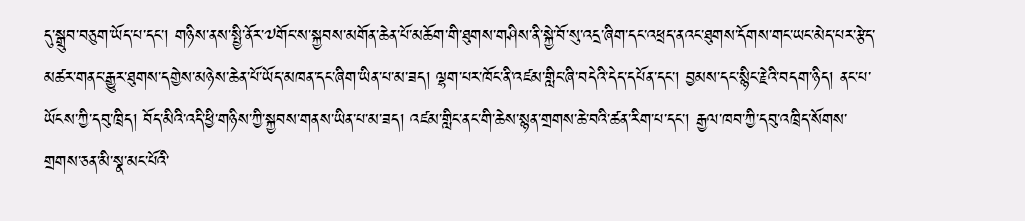དུ་སྒྲུབ་བཅུག་ཡོད་པ་དང་། གཉིས་ནས་སྤྱི་ནོར་༧གོང་ས་སྐྱབས་མགོན་ཆེན་པོ་མཆོག་གི་ཐུགས་གཤིས་ནི་སྐྱེ་བོ་སུ་འདྲ་ཞིག་དང་འཕྲད་ནའང་ཐུགས་དོགས་གང་ཡང་མེད་པར་རྩེད་མཚར་གནང་རྒྱུར་ཐུགས་དགྱེས་མཉེས་ཆེན་པོ་ཡོད་མཁན་དང་ཞིག་ཡིན་པ་མ་ཟད། ལྷག་པར་ཁོང་ནི་འཛམ་གླིང་ཞི་བདེའི་དེད་དཔོན་དང་། བྱམས་དང་སྙིང་རྗེའི་བདག་ཉིད། ནང་པ་ཡོངས་ཀྱི་དབུ་ཁྲིད། བོད་མིའི་འདི་ཕྱི་གཉིས་ཀྱི་སྐྱབས་གནས་ཡིན་པ་མ་ཟད། འཛམ་གླིང་ནང་གི་ཆེས་སྙན་གྲགས་ཆེ་བའི་ཚན་རིག་པ་དང་། རྒྱལ་ཁབ་ཀྱི་དབུ་འཁྲིད་སོགས་གྲགས་ཅན་མི་སྣ་མང་པོའི་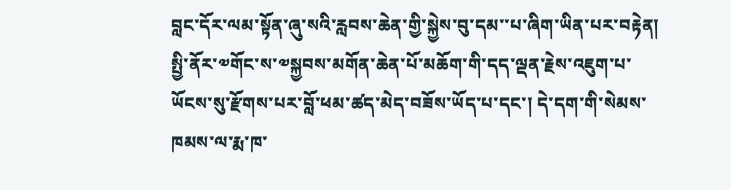བླང་དོར་ལམ་སྟོན་ཞུ་སའི་རླབས་ཆེན་གྱི་སྐྱེས་བུ་དམ་་པ་ཞིག་ཡིན་པར་བརྟེན། སྤྱི་ནོར་༧གོང་ས་༧སྐྱབས་མགོན་ཆེན་པོ་མཆོག་གི་དད་ལྡན་རྗེས་འཇུག་པ་ཡོངས་སུ་རྫོགས་པར་བློ་ཕམ་ཚད་མེད་བཟོས་ཡོད་པ་དང་། དེ་དག་གི་སེམས་ཁམས་ལ་རྨ་ཁ་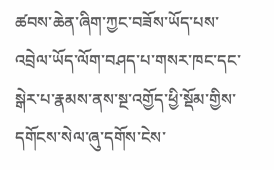ཚབས་ཆེན་ཞིག་ཀྱང་བཟོས་ཡོད་པས་འབྲེལ་ཡོད་ལོག་བཤད་པ་གསར་ཁང་དང་སྒེར་པ་རྣམས་ནས་སྔ་འགྱོད་ཕྱི་སྡོམ་གྱིས་དགོངས་སེལ་ཞུ་དགོས་ངེས་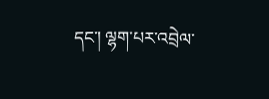དང་། ལྷག་པར་འབྲེལ་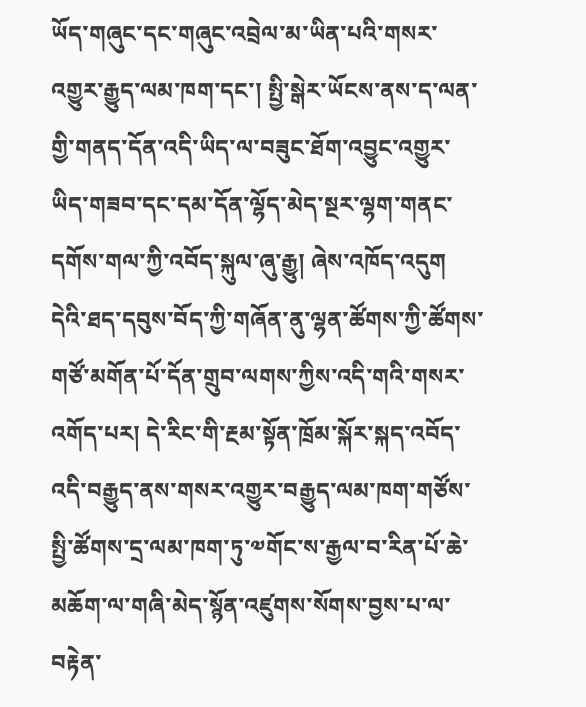ཡོད་གཞུང་དང་གཞུང་འབྲེལ་མ་ཡིན་པའི་གསར་འགྱུར་རྒྱུད་ལམ་ཁག་དང་། སྤྱི་སྒེར་ཡོངས་ནས་ད་ལན་གྱི་གནད་དོན་འདི་ཡིད་ལ་བཟུང་ཐོག་འབྱུང་འགྱུར་ཡིད་གཟབ་དང་དམ་དོན་ལྷོད་མེད་སྔར་ལྷག་གནང་དགོས་གལ་ཀྱི་འབོད་སྐུལ་ཞུ་རྒྱུ། ཞེས་འཁོད་འདུག
དེའི་ཐད་དབུས་བོད་ཀྱི་གཞོན་ནུ་ལྷན་ཚོགས་ཀྱི་ཚོགས་གཙོ་མགོན་པོ་དོན་གྲུབ་ལགས་ཀྱིས་འདི་གའི་གསར་འགོད་པར། དེ་རིང་གི་རྔམ་སྟོན་ཁྲོམ་སྐོར་སྐད་འབོད་འདི་བརྒྱུད་ནས་གསར་འགྱུར་བརྒྱུད་ལམ་ཁག་གཙོས་སྤྱི་ཚོགས་དྲ་ལམ་ཁག་ཏུ་༧གོང་ས་རྒྱལ་བ་རིན་པོ་ཆེ་མཆོག་ལ་གཞི་མེད་སྙོན་འཛུགས་སོགས་བྱས་པ་ལ་བརྟེན་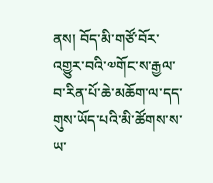ནས། བོད་མི་གཙོ་བོར་འགྱུར་བའི་༧གོང་ས་རྒྱལ་བ་རིན་པོ་ཆེ་མཆོག་ལ་དད་གུས་ཡོད་པའི་མི་ཚོགས་ས་ཡ་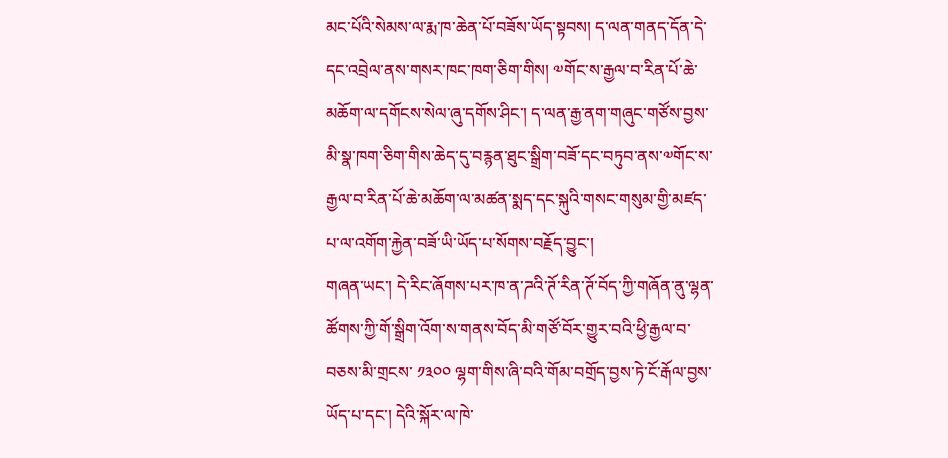མང་པོའི་སེམས་ལ་རྨ་ཁ་ཆེན་པོ་བཟོས་ཡོད་སྟབས། ད་ལན་གནད་དོན་དེ་དང་འབྲེལ་ནས་གསར་ཁང་ཁག་ཅིག་གིས། ༧གོང་ས་རྒྱལ་བ་རིན་པོ་ཆེ་མཆོག་ལ་དགོངས་སེལ་ཞུ་དགོས་ཤིང་། ད་ལན་རྒྱ་ནག་གཞུང་གཙོས་བྱས་མི་སྣ་ཁག་ཅིག་གིས་ཆེད་དུ་བརྙན་ཐུང་སྒྲིག་བཟོ་དང་བཏུབ་ནས་༧གོང་ས་རྒྱལ་བ་རིན་པོ་ཆེ་མཆོག་ལ་མཚན་སྨད་དང་སྐུའི་གསང་གསུམ་གྱི་མཛད་པ་ལ་འགོག་རྐྱེན་བཟོ་ཡི་ཡོད་པ་སོགས་བརྗོད་བྱུང་།
གཞན་ཡང་། དེ་རིང་ཞོགས་པར་ཁ་ན་ཌའི་ཊོ་རིན་ཊོ་བོད་ཀྱི་གཞོན་ནུ་ལྷན་ཚོགས་ཀྱི་གོ་སྒྲིག་འོག་ས་གནས་བོད་མི་གཙོ་བོར་གྱུར་བའི་ཕྱི་རྒྱལ་བ་བཅས་མི་གྲངས་ ༡༣༠༠ ལྷག་གིས་ཞི་བའི་གོམ་བགྲོད་བྱས་ཏེ་ངོ་རྒོལ་བྱས་ཡོད་པ་དང་། དེའི་སྐོར་ལ་ཁེ་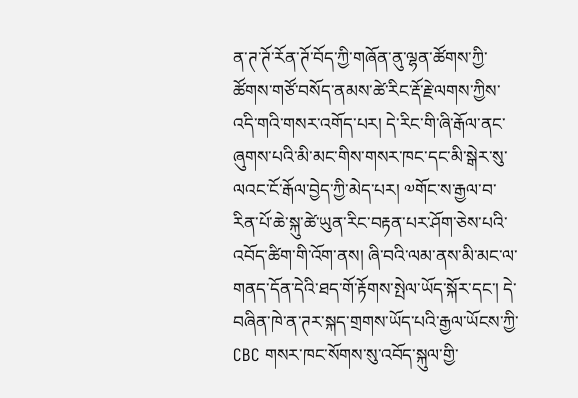ན་ཊ་ཊོ་རོན་ཊོ་བོད་ཀྱི་གཞོན་ནུ་ལྷན་ཚོགས་ཀྱི་ཚོགས་གཙོ་བསོད་ནམས་ཚེ་རིང་རྡོ་རྗེ་ལགས་ཀྱིས་འདི་གའི་གསར་འགོད་པར། དེ་རིང་གི་ཞི་རྒོལ་ནང་ཞུགས་པའི་མི་མང་གིས་གསར་ཁང་དང་མི་སྒེར་སུ་ལའང་ངོ་རྒོལ་བྱེད་ཀྱི་མེད་པར། ༧གོང་ས་རྒྱལ་བ་རིན་པོ་ཆེ་སྐུ་ཚེ་ཡུན་རིང་བརྟན་པར་ཤོག་ཅེས་པའི་འབོད་ཚིག་གི་འོག་ནས། ཞི་བའི་ལམ་ནས་མི་མང་ལ་གནད་དོན་དེའི་ཐད་གོ་རྟོགས་སྤེལ་ཡོད་སྐོར་དང་། དེ་བཞིན་ཁེ་ན་ཊར་སྐད་གྲགས་ཡོད་པའི་རྒྱལ་ཡོངས་ཀྱི་ CBC གསར་ཁང་སོགས་སུ་འབོད་སྐུལ་གྱི་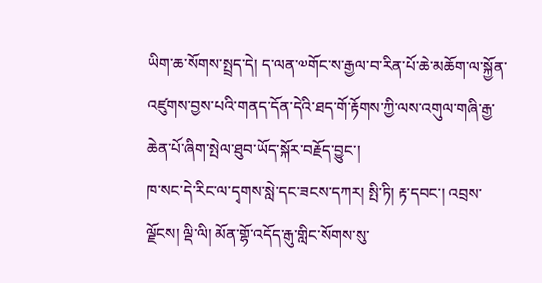ཡིག་ཆ་སོགས་སྤྲད་དེ། ད་ལན་༧གོང་ས་རྒྱལ་བ་རིན་པོ་ཆེ་མཆོག་ལ་སྐྱོན་འཛུགས་བྱས་པའི་གནད་དོན་དེའི་ཐད་གོ་རྟོགས་ཀྱི་ལས་འགུལ་གཞི་རྒྱ་ཆེན་པོ་ཞིག་སྤེལ་ཐུབ་ཡོད་སྐོར་བརྗོད་བྱུང་།
ཁ་སང་དེ་རིང་ལ་དྭགས་སླེ་དང་ཟངས་དཀར། སྤི་ཏི། རྟ་དབང་། འབྲས་ལྗོངས། ལྡི་ལི། མོན་གྷོ་འདོད་རྒུ་གླིང་སོགས་སུ་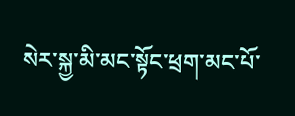སེར་སྐྱ་མི་མང་སྟོང་ཕྲག་མང་པོ་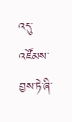འདུ་འཛོམས་བྱས་ཏེ་ཞི་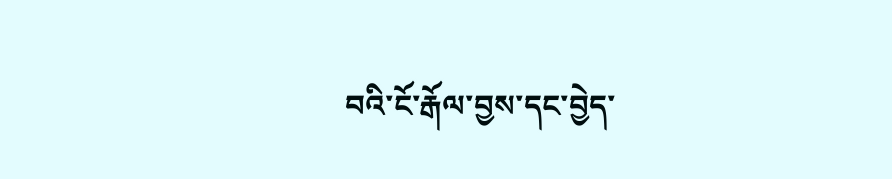བའི་ངོ་རྒོལ་བྱས་དང་བྱེད་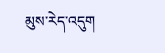མུས་རེད་འདུག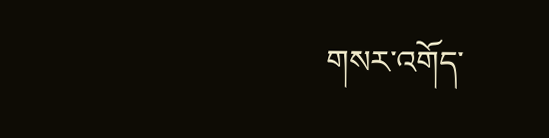གསར་འགོད་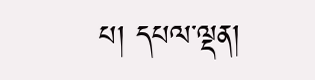པ། དཔལ་ལྡན།